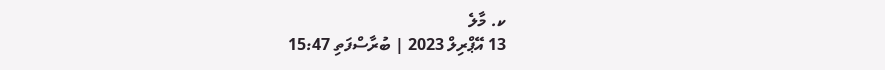ކ. މާލެ
13 އޭޕްރިލް 2023 | ބުރާސްފަތި 15:47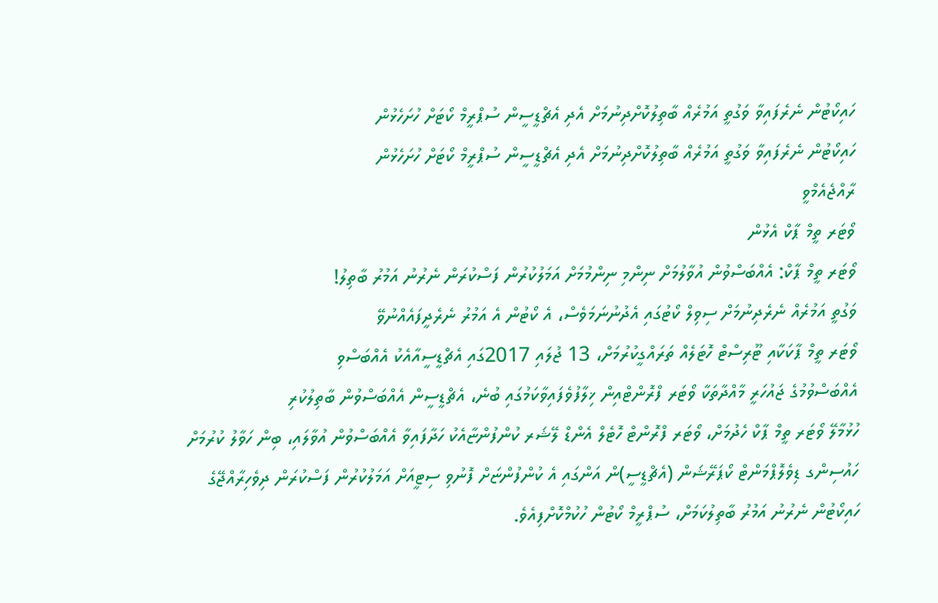ހައިކޯޓުން ނެރެފައިވާ ވަގުތީ އަމުރެއް ބާތިލުކޮށްދިނުމަށް އެދި އެޗްޑީސީން ސުޕްރީމް ކޯޓަށް ހުށަހެޅުން
ހައިކޯޓުން ނެރެފައިވާ ވަގުތީ އަމުރެއް ބާތިލުކޮށްދިނުމަށް އެދި އެޗްޑީސީން ސުޕްރީމް ކޯޓަށް ހުށަހެޅުން
ރާއްޖެއެމްވީ
ވޯޓަރ ތީމް ޕާކް އެޅުން
ވޯޓަރ ތީމް ޕާކް: އެއްބަސްވުން އުވާލުމަށް ނިންމި ނިންމުމަށް އަމަލުކުރުން ފަސްކުރަން ނެރުނު އަމުރު ބާތިލު!
ވަގުތީ އަމުރެއް ނެރެދިނުމަށް ސިވިލް ކޯޓުގައި އެދުނުނަމަވެސް، އެ ކޯޓުން އެ އަމުރު ނެރެދީފައެއްނުވޭ
ވޯޓަރ ތީމް ޕާކަކާއި ޓޫރިސްޓް ހޮޓަލެއް ތަރައްގީކުރުމަށް، 13 ޖުލައި 2017ގައި އެޗްޑީސީއާއެކު އެއްބަސްވި
އެއްބަސްވުމުގެ ޖައުހަރީ މާއްދާތަކާ ވޯޓަރ ފްރޮންޓްއިން ޚިލާފުވެފައިވާކަމުގައި ބުނެ، އެޗްޑީސީން އެއްބަސްވުން ބާތިލުކުރި
ހުޅުމާލޭ ވޯޓަރ ތީމް ޕާކް ހެދުމަށް، ވޯޓަރ ފްރޮންޓް ހޮޓެލް އެންޑް ލޭޝަރ ކުންފުންޏާއެކު ހަދާފައިވާ އެއްބަސްވުން އުވާލައި، ބިން ހަވާލު ކުރުމަށް ހައުސިންގ ޑިވެލޮޕްމަންޓް ކޯޕަރޭޝަން (އެޗްޑީސީ)ން އަންގައި އެ ކުންފުންޏަށް ފޮނުވި ސިޓީއަށް އަމަލުކުރުން ފަސްކުރަން ދިވެހިރާއްޖޭގެ ހައިކޯޓުން ނެރުނު އަމުރު ބާތިލުކަމަށް، ސުޕްރީމް ކޯޓުން ހުކުމްކޮށްފިއެވެ.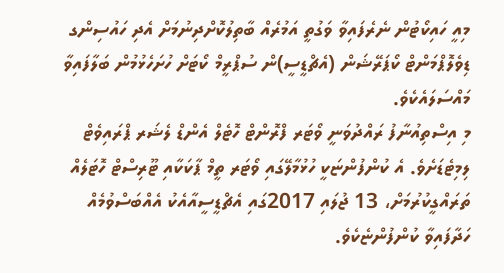މިއީ ހައިކޯޓުން ނެރެފައިވާ ވަގުތީ އަމުރެއް ބާތިލުކޮށްދިނުމަށް އެދި ހައުސިންގ ޑިވެލޮޕްމަންޓް ކޯޕަރޭޝަން (އެޗްޑީސީ)ން ސުޕްރީމް ކޯޓަށް ހުށަހެޅުމުން ބަލާފައިވާ މައްސަލައެކެވެ.
މި އިސްތިއުނާފު ރައްދުވަނީ ވޯޓަރ ފްރޮންޓް ހޮޓެލް އެންޑް ލެޝަރ ޕްރައިވެޓް ލިމިޓެޑަށެވެ. އެ ކުންފުންޏަކީ ހުޅުމާލޭގައި ވޯޓަރ ތީމް ޕާކަކާއި ޓޫރިސްޓް ހޮޓަލެއް ތަރައްގީކުރުމަށް، 13 ޖުލައި 2017ގައި އެޗްޑީސީއާއެކު އެއްބަސްވުމެއް ހަދާފައިވާ ކުންފުންޏެކެވެ.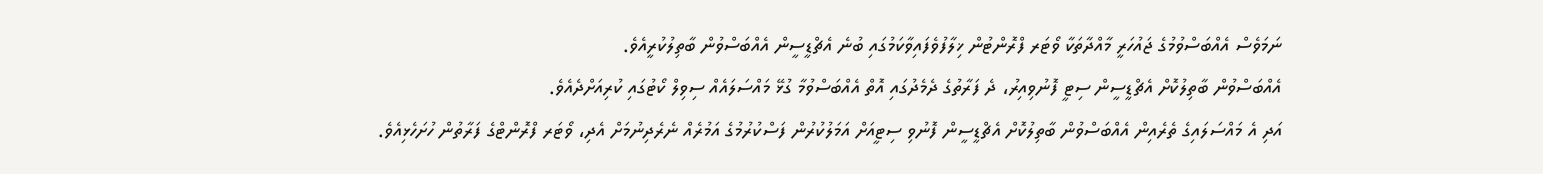ނަމަވެސް އެއްބަސްވުމުގެ ޖައުހަރީ މާއްދާތަކާ ވޯޓަރ ފްރޮންޓުން ޚިލާފުވެފައިވާކަމުގައި ބުނެ އެޗްޑީސީން އެއްބަސްވުން ބާތިލުކުރީއެވެ.
އެއްބަސްވުން ބާތިލުކޮށް އެޗްޑީސީން ސިޓީ ފޮނުވިއިރު، ދެ ފަރާތުގެ ދެމެދުގައި އޮތް އެއްބަސްވުމާ ގުޅޭ މައްސަލައެއް ސިވިލް ކޯޓުގައި ކުރިއަށްދެއެވެ.
އަދި އެ މައްސަލައިގެ ތެރެއިން އެއްބަސްވުން ބާތިލުކޮށް އެޗްޑީސީން ފޮނުވި ސިޓީއަށް އަމަލުކުރުން ފަސްކުރުމުގެ އަމުރެއް ނެރެދިނުމަށް އެދި، ވޯޓަރ ފްރޮންޓްގެ ފަރާތުން ހުށަހެޅިއެވެ.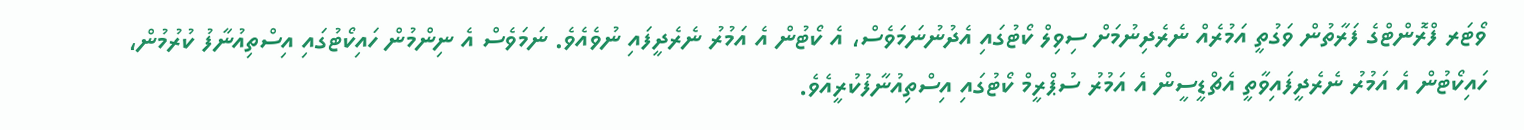ވޯޓަރ ފްރޮންޓްގެ ފަރާތުން ވަގުތީ އަމުރެއް ނެރެދިނުމަށް ސިވިލް ކޯޓުގައި އެދުނުނަމަވެސް، އެ ކޯޓުން އެ އަމުރު ނެރެދީފައި ނުވެއެވެ. ނަމަވެސް އެ ނިންމުން ހައިކޯޓުގައި އިސްތިއުނާފު ކުރުމުން، ހައިކޯޓުން އެ އަމުރު ނެރެދީފައިވާތީ އެޗްޑީސީން އެ އަމުރު ސުޕްރީމް ކޯޓުގައި އިސްތިއުނާފުކުރީއެވެ.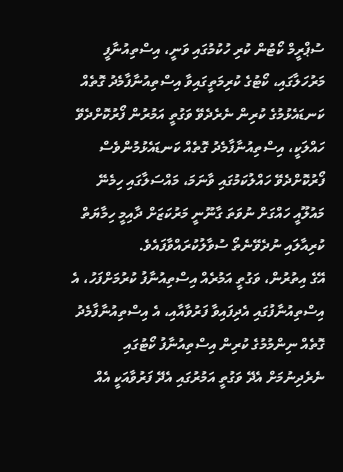ސުޕްރީމް ކޯޓުން ކުރި ހުކުމުގައި ވަނީ، އިސްތިއުނާފީ މަރުހަލާގައި، ކޯޓުގެ ކުރިމަތީގައިވާ އިސްތިއުނާފާމެދު ގޮތެއް ކަނޑައެޅުމުގެ ކުރިން ނެރެދެވޭ ވަގުތީ އަމުރުން ފޯރުކޮށްދެވޭ ހައްލަކީ، އިސްތިއުނާފާމެދު ގޮތެއް ކަނޑައެޅުމުންވެސް ފޯރުކޮށްދެވޭ ހައްލުކަމުގައި ވާނަމަ، މައްސަލާގައި ހިމެނޭ މައުލޫއީ ހައްގަށް ނުވަތަ ގާނޫނީ މަރުކަޒަށް ދާއިމީ ހިމާޔަތް ކުރިއާލައި ނުދެވޭނެތޯ ސުވާލުކުރައްވާފައެވެ.
އޭގެ އިތުރުން، ވަގުތީ އަމުރެއް އިސްތިއުނާފު ކުރުމަށްފަހު، އެ އިސްތިއުނާފުގައި އެދިފައިވާ ފަރުވާއާއި، އެ އިސްތިއުނާފާމެދު ގޮތެއް ނިންމުމުގެ ކުރިން އިސްތިއުނާފު ކޯޓުގައި ނެރެދިނުމަށް އެދޭ ވަގުތީ އަމުރުގައި އެދޭ ފަރުވާއަކީ އެއް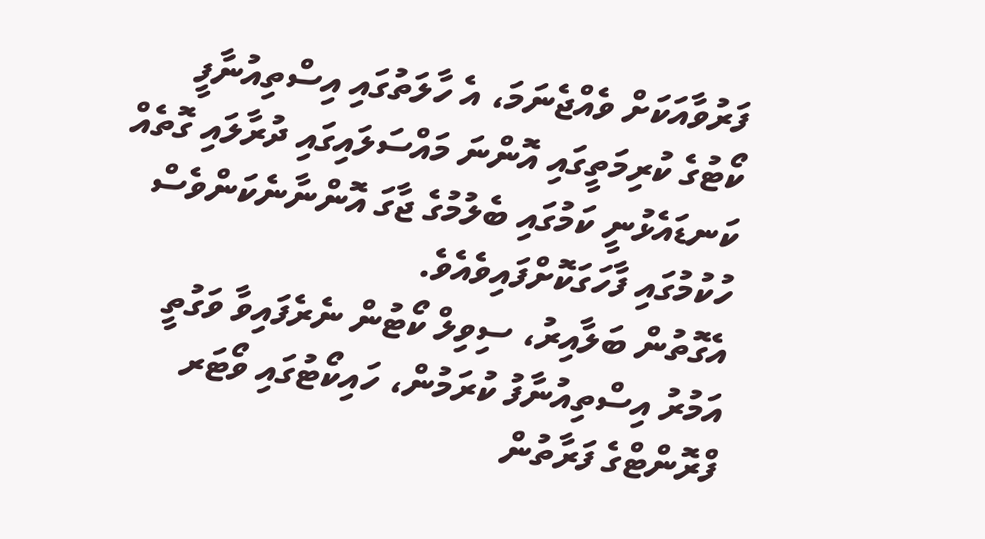ފަރުވާއަކަށް ވެއްޖެނަމަ، އެ ހާލަތުގައި އިސްތިއުނާފީ ކޯޓުގެ ކުރިމަތީގައި އޮންނަ މައްސަލައިގައި ދުރާލައި ގޮތެއް ކަނޑައެޅުނީ ކަމުގައި ބެލުމުގެ ޖާގަ އޮންނާނެކަންވެސް ހުކުމުގައި ފާހަގަކޮށްފައިވެއެވެ.
އެގޮތުން ބަލާއިރު، ސިވިލް ކޯޓުން ނެރެފައިވާ ވަގުތީ އަމުރު އިސްތިއުނާފު ކުރަމުން، ހައިކޯޓުގައި ވޯޓަރ ފްރޮންޓްގެ ފަރާތުން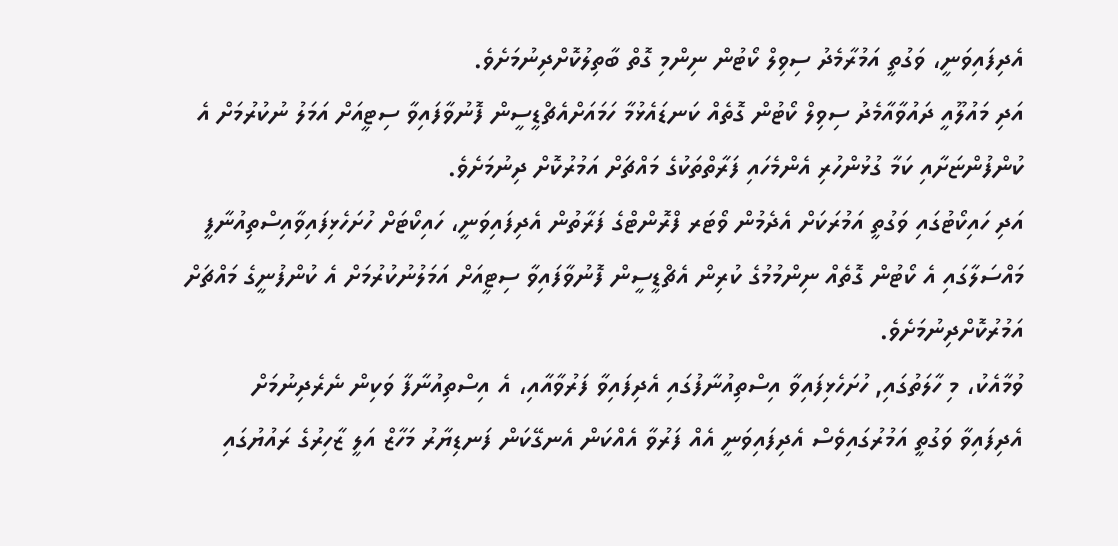އެދިފައިވަނީ، ވަގުތީ އަމުރާމެދު ސިވިލް ކޯޓުން ނިންމި ގޮތް ބާތިލުކޮށްދިނުމަށެވެ.
އަދި މައުލޫއީ ދައުވާއާމެދު ސިވިލް ކޯޓުން ގޮތެއް ކަނޑައެޅުމާ ހަމައަށްއެޗްޑީސީން ފޮނުވާފައިވާ ސިޓީއަށް އަމަލު ނުކުރުމަށް އެ ކުންފުންޏަށާއި ކަމާ ގުޅުންހުރި އެންމެހައި ފަރާތްތަކުގެ މައްޗަށް އަމުރުކޮށް ދިނުމަށެވެ.
އަދި ހައިކޯޓުގައި ވަގުތީ އަމުރަކަށް އެދެމުން ވޯޓަރ ފްރޮންޓްގެ ފަރާތުން އެދިފައިވަނީ، ހައިކޯޓަށް ހުށަހެޅިފައިވާއިސްތިއުނާފީ މައްސަލާގައި އެ ކޯޓުން ގޮތެއް ނިންމުމުގެ ކުރިން އެޗްޑީސީން ފޮނުވާފައިވާ ސިޓީއަށް އަމަލުނުކުރުމަށް އެ ކުންފުނީގެ މައްޗަށް އަމުރުކޮށްދިނުމަށެވެ.
ވުމާއެކު، މި ހާލަތުގައި, ހުށަހެޅިފައިވާ އިސްތިއުނާފުގައި އެދިފައިވާ ފަރުވާއާއި، އެ އިސްތިއުނާފާ ވަކިން ނެރެދިނުމަށް އެދިފައިވާ ވަގުތީ އަމުރުގައިވެސް އެދިފައިވަނީ އެއް ފަރުވާ އެއްކަން އެނގޭކަން ފަނޑިޔާރު މަހާޒް އަލީ ޒާހިރުގެ ރައުޔުގައި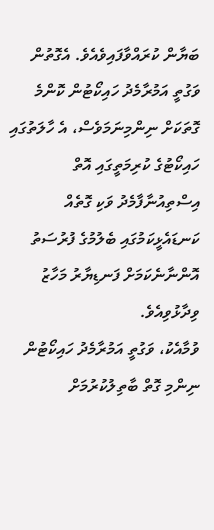ބަޔާން ކުރައްވާފައިވެއެވެ. އެގޮތުން ވަގުތީ އަމުރާމެދު ހައިކޯޓުން ކޮންމެ ގޮތަކަށް ނިންމިނަމަވެސް، އެ ހާލަތުގައި ހައިކޯޓުގެ ކުރިމަތީގައި އޮތް އިސްތިއުނާފާމެދު ވަކި ގޮތެއް ކަނޑައެޅީކަމުގައި ބެލުމުގެ ފުރުސަތު އޮންނާނެކަމަށް ފަނޑިޔާރު މަހާޒު ވިދާޅުވިއެވެ.
ވުމާއެކު، ވަގުތީ އަމުރާމެދު ހައިކޯޓުން ނިންމި ގޮތް ބާތިލުކުރުމަށް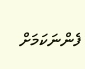ފެންނަކަމަށް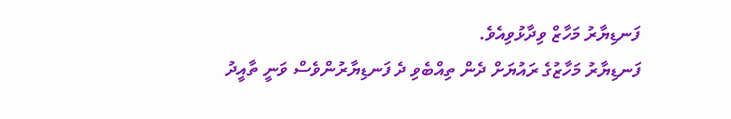ފަނޑިޔާރު މަހާޒް ވިދާޅުވިއެވެ.
ފަނޑިޔާރު މަހާޒުގެ ރައުޔަށް ދެން ތިއްބެވި ދެ ފަނޑިޔާރުންވެސް ވަނީ ތާއީދު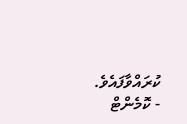ކުރައްވާފައެވެ.
- ކޮމެންޓް